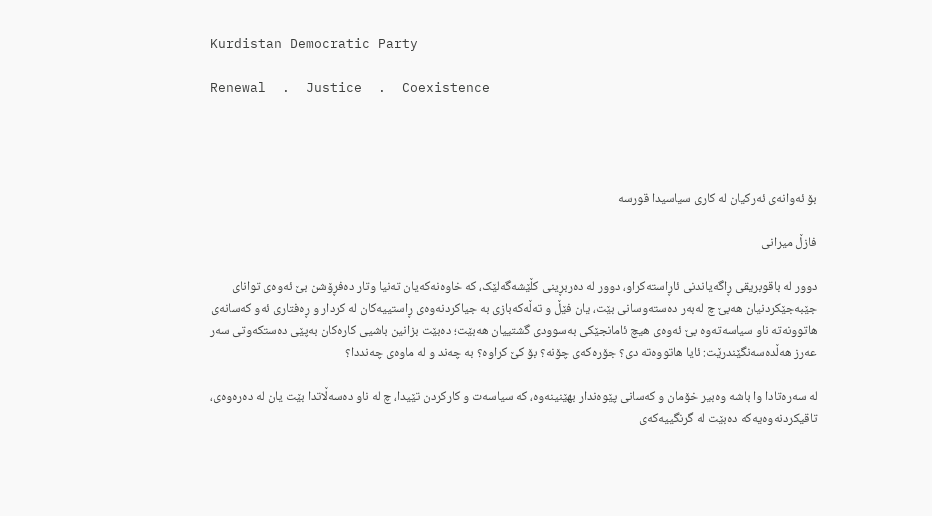Kurdistan Democratic Party

Renewal  .  Justice  .  Coexistence




بۆ ئەوانەی ئەرکیان لە کاری سیاسیدا قورسە

فازڵ میرانی

دوور لە باقوبریقی ڕاگەیاندنی ئاڕاستەکراو، دوور لە دەربڕینی کڵێشەگەلێک، کە خاوەنەکەیان تەنیا وتار دەفڕۆشن بێ ئەوەی توانای جێبەجێکردنیان ھەبێ چ لەبەر دەستەوسانی بێت، یان فێڵ و تەڵەکەبازی بە جیاکردنەوەی ڕاستییەکان لە کردار و ڕەفتاری ئەو کەسانەی ھاتوونەتە ناو سیاسەتەوە بێ ئەوەی ھیچ ئامانجێکی بەسوودی گشتییان ھەبێت؛ دەبێت بزانین باشیی کارەکان بەپێی دەستکەوتی سەر عەرز ھەڵدەسەنگێندرێت: ئایا ھاتووەتە دی؟ جۆرەکەی چۆنە؟ بۆ کێ کراوە؟ بە چەند و لە ماوەی چەنددا؟

لە سەرەتادا وا باشە وەبیر خۆمان و کەسانی پێوەندار بھێنینەوە، کە سیاسەت و کارکردن تێیدا، چ لە ناو دەسەڵاتدا بێت یان لە دەرەوەی، تاقیکردنەوەیەکە دەبێت لە گرنگییەکەی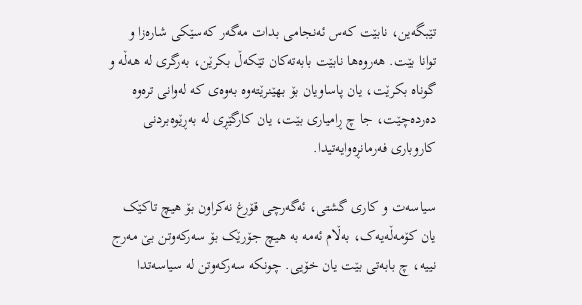تێبگەین، نابێت کەس ئەنجامی بدات مەگەر کەسێکی شارەزا و توانا بێت. ھەروەھا نابێت بابەتەکان تێکەڵ بکرێن، بەرگری لە ھەڵە و گوناە بکرێت، یان پاساویان بۆ بھێنرێتەوە بەوەی کە لەوانی ترەوە دەردەچێت، جا چ ڕامیاری بێت، یان کارگێڕی لە بەڕێوەبردنی کاروباری فەرمانڕەوایەتیدا.

سیاسەت و کاری گشتی، ئەگەرچی قۆرغ نەکراون بۆ ھیچ تاکێک یان کۆمەڵەیەک، بەڵام ئەمە بە ھیچ جۆرێک بۆ سەرکەوتن بێ مەرج نییە، چ بابەتی بێت یان خۆیی. چونکە سەرکەوتن لە سیاسەتدا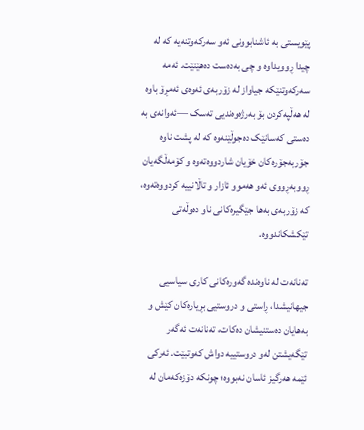پێویستی بە ئاشنابوونی ئەو سەرکەوتنەیە کە لە چیدا ڕوویداوە و چی بەدەست دەھێنێت. ئەمە سەرکەوتنێکە جیاواز لە زۆربەی ئەوەی ئەمڕۆ باوە لە ھەڵپەکردن بۆ بەرژەوەندیی تەسک —ئەوانەی بە دەستی کەسانێک دەجوڵێنەوە کە لە پشت ناوە جۆربەجۆرەکان خۆیان شاردووەتەوە و کۆمەڵگەیان ڕووبەڕووی ئەو ھەموو ئازار و تاڵانییە کردووەتەوە، کە زۆربەی بەھا جێگیرەکانی ناو دەوڵەتی تێکشکاندووە.

تەنانەت لە ناوەندە گەورەکانی کاری سیاسیی جیھانیشدا، ڕاستی و دروستیی بڕیارەکان کێش و بەھایان دەستنیشان دەکات، تەنانەت ئەگەر تێگەیشتن لەو دروستییە دواش کەوتبێت. ئەرکی ئێمە ھەرگیز ئاسان نەبووە؛ چونکە دۆزەکەمان لە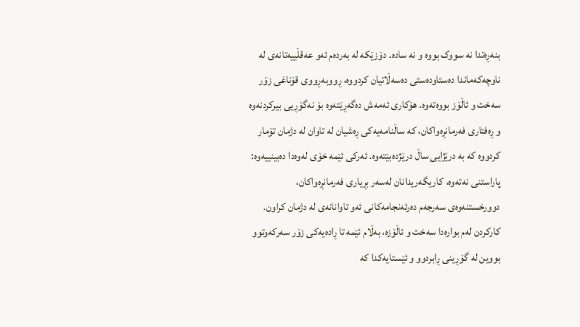بنەڕەتدا نە سووک بووە و نە سادە. دۆزێکە لە بەردەم ئەو عەقڵییەتانەی لە ناوچەکەماندا دەستاودەستی دەسەڵاتیان کردووە، ڕووبەڕووی قۆناغی زۆر سەخت و ئاڵۆز بووەتەوە. ھۆکاری ئەمەش دەگەڕێتەوە بۆ نەگۆڕیی بیرکردنەوە و ڕەفتاری فەرمانڕەواکان، کە ساڵنامەیەکی ڕەشیان لە تاوان لە دژمان تۆمار کردووە کە بە درێژایی ساڵ درێژدەبێتەوە. ئەرکی ئێمە خۆی لەوەدا دەبینییەوە: پاراستنی نەتەوە، کاریگەریدانان لەسەر بڕیاری فەرمانڕەواکان، دوورخستنەوەی سەرجەم دەرئەنجامەکانی ئەو تاوانانەی لە دژمان کراون. کارکردن لەم بوارەدا سەخت و ئاڵۆزە، بەڵام ئێمە تا ڕادەیەکی زۆر سەرکەوتوو بووین لە گۆڕینی ڕابردوو و ئێستایەکدا کە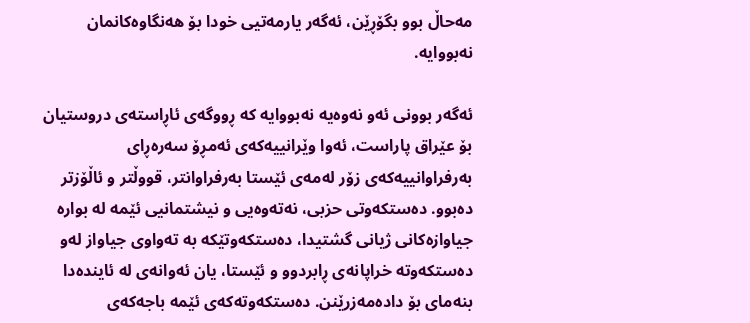مەحاڵ بوو بگۆڕێن، ئەگەر یارمەتیی خودا بۆ ھەنگاوەکانمان نەبووایە.

ئەگەر بوونی ئەو نەوەیە نەبووایە کە ڕووگەی ئاڕاستەی دروستیان بۆ عێراق پاراست، ئەوا وێرانییەکەی ئەمڕۆ سەرەڕای بەرفراوانییەکەی زۆر لەمەی ئێستا بەرفراوانتر، قووڵتر و ئاڵۆزتر دەبوو. دەستکەوتی حزبی، نەتەوەیی و نیشتمانیی ئێمە لە بوارە جیاوازەکانی ژیانی گشتیدا، دەستکەوتێکە بە تەواوی جیاواز لەو دەستکەوتە خراپانەی ڕابردوو و ئێستا، یان ئەوانەی لە ئایندەدا بنەمای بۆ دادەمەزرێنن. دەستکەوتەکەی ئێمە باجەکەی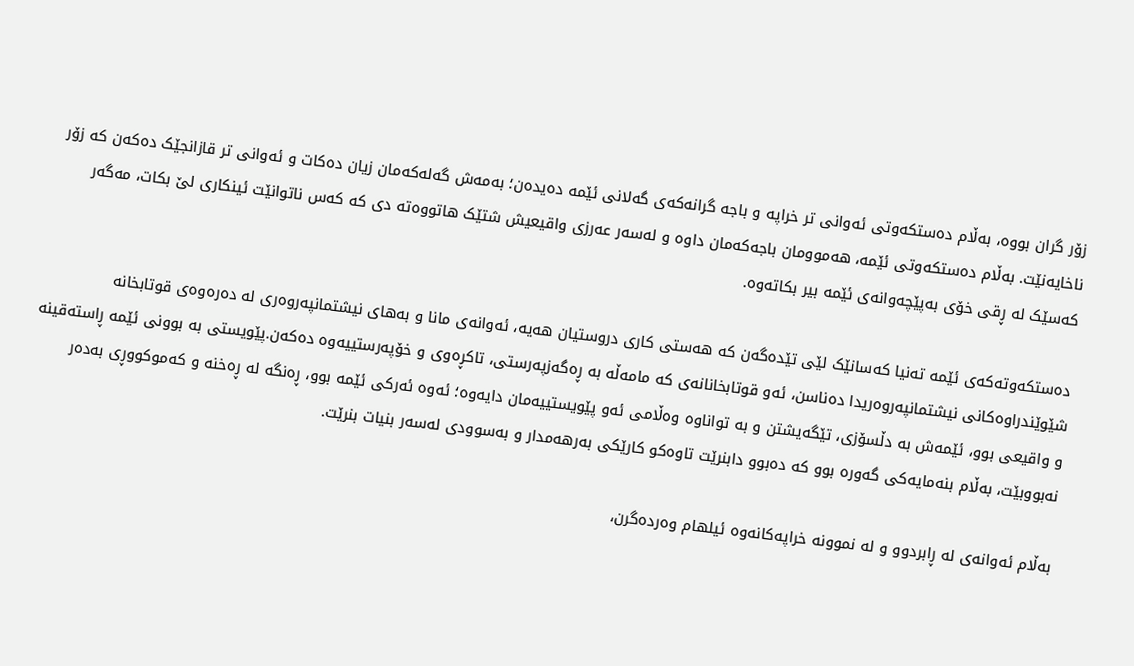زۆر گران بووە، بەڵام دەستکەوتی ئەوانی تر خراپە و باجە گرانەکەی گەلانی ئێمە دەیدەن؛ بەمەش گەلەکەمان زیان دەکات و ئەوانی تر قازانجێک دەکەن کە زۆر ناخایەنێت. بەڵام دەستکەوتی ئێمە، ھەموومان باجەکەمان داوە و لەسەر عەرزی واقیعیش شتێک ھاتووەتە دی کە کەس ناتوانێت ئینکاری لێ بکات، مەگەر کەسێک لە ڕقی خۆی بەپێچەوانەی ئێمە بیر بکاتەوە.

دەستکەوتەکەی ئێمە تەنیا کەسانێک لێی تێدەگەن کە ھەستی کاری دروستیان ھەیە، ئەوانەی مانا و بەھای نیشتمانپەروەری لە دەرەوەی قوتابخانە شێوێندراوەکانی نیشتمانپەروەریدا دەناسن، ئەو قوتابخانانەی کە مامەڵە بە ڕەگەزپەرستی، تاکڕەوی و خۆپەرستییەوە دەکەن.پێویستی بە بوونی ئێمە ڕاستەقینە و واقیعی بوو، ئێمەش بە دڵسۆزی، تێگەیشتن و بە تواناوە وەڵامی ئەو پێویستییەمان دایەوە؛ ئەوە ئەرکی ئێمە بوو، ڕەنگە لە ڕەخنە و کەموکووڕی بەدەر نەبووبێت، بەڵام بنەمایەکی گەورە بوو کە دەبوو دابنرێت تاوەکو کارێکی بەرھەمدار و بەسوودی لەسەر بنیات بنرێت.

بەڵام ئەوانەی لە ڕابردوو و لە نموونە خراپەکانەوە ئیلھام وەردەگرن،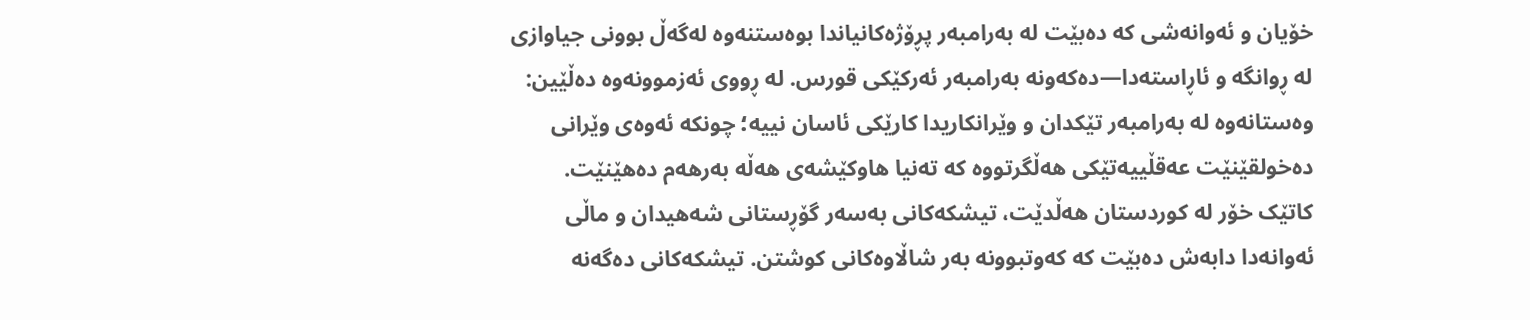خۆیان و ئەوانەشی کە دەبێت لە بەرامبەر پڕۆژەکانیاندا بوەستنەوە لەگەڵ بوونی جیاوازی لە ڕوانگە و ئاڕاستەدا—دەکەونە بەرامبەر ئەرکێکی قورس. لە ڕووی ئەزموونەوە دەڵێین: وەستانەوە لە بەرامبەر تێکدان و وێرانکاریدا کارێکی ئاسان نییە؛ چونکە ئەوەی وێرانی دەخولقێنێت عەقڵییەتێکی ھەڵگرتووە کە تەنیا ھاوکێشەی ھەڵە بەرھەم دەھێنێت. کاتێک خۆر لە کوردستان ھەڵدێت، تیشکەکانی بەسەر گۆڕستانی شەھیدان و ماڵی ئەوانەدا دابەش دەبێت کە کەوتبوونە بەر شاڵاوەکانی کوشتن. تیشکەکانی دەگەنە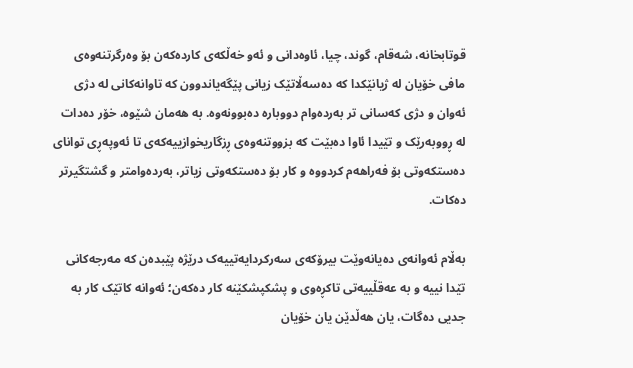قوتابخانە، شەقام، گوند، چیا، ئاوەدانی و ئەو خەڵکەی کاردەکەن بۆ وەرگرتنەوەی مافی خۆیان لە ژیانێکدا کە دەسەڵاتێک زیانی پێگەیاندوون کە تاوانەکانی لە دژی ئەوان و دژی کەسانی تر بەردەوام دووبارە دەبوونەوە. بە ھەمان شێوە، خۆر دەدات لە ڕووبەرێک و تێیدا ئاوا دەبێت کە بزووتنەوەی ڕزگاریخوازییەکەی تا ئەوپەڕی توانای دەستکەوتی بۆ فەراھەم کردووە و کار بۆ دەستکەوتی زیاتر، بەردەوامتر و گشتگیرتر دەکات.

بەڵام ئەوانەی دەیانەوێت بیرۆکەی سەرکردایەتییەک درێژە پێبدەن کە مەرجەکانی تێدا نییە و بە عەقڵییەتی تاکڕەوی و پشکپشکێنە کار دەکەن؛ ئەوانە کاتێک کار بە جدیی دەگات، یان ھەڵدێن یان خۆیان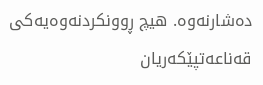دەشارنەوە. ھیچ ڕوونکردنەوەیەکی قەناعەتپێکەریان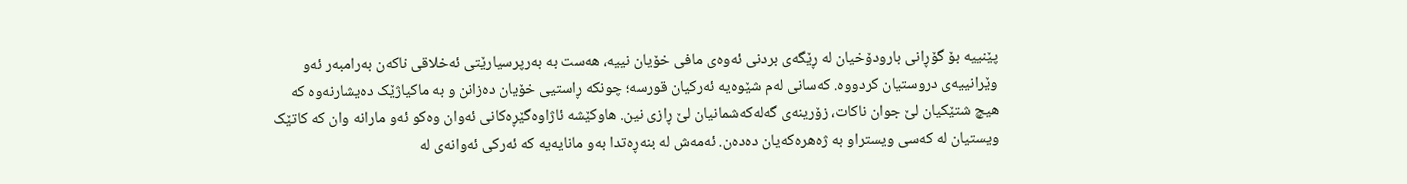پێنییە بۆ گۆڕانی بارودۆخیان لە ڕێگەی بردنی ئەوەی مافی خۆیان نییە، ھەست بە بەرپرسیارێتی ئەخلاقی ناکەن بەرامبەر ئەو وێرانییەی دروستیان کردووە. کەسانی لەم شێوەیە ئەرکیان قورسە؛ چونکە ڕاستیی خۆیان دەزانن و بە ماکیاژێک دەیشارنەوە کە ھیچ شتێکیان لێ جوان ناکات، زۆرینەی گەلەکەشمانیان لێ ڕازی نین. ھاوکێشە ئاژاوەگێڕەکانی ئەوان وەکو ئەو مارانە وان کە کاتێک ویستیان لە کەسی ویستراو بە ژەھرەکەیان دەدەن. ئەمەش لە بنەڕەتدا بەو مانایەیە کە ئەرکی ئەوانەی لە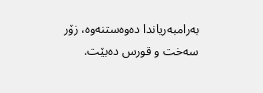بەرامبەریاندا دەوەستنەوە، زۆر سەخت و قورس دەبێت.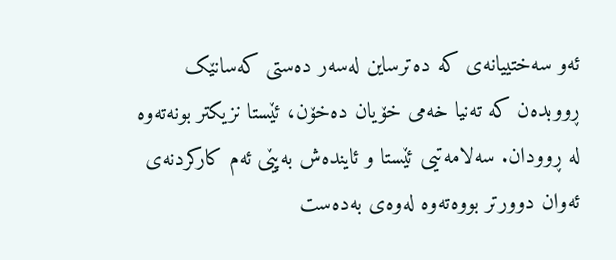ئەو سەختییانەی کە دەترساین لەسەر دەستی کەسانێک ڕووبدەن کە تەنیا خەمی خۆیان دەخۆن، ئێستا نزیکتر بونەتەوە لە ڕوودان. سەلامەتیی ئێستا و ئایندەش بەپێی ئەم کارکردنەی ئەوان دوورتر بووەتەوە لەوەی بەدەست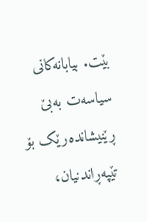بێت. بیابانەکانی سیاسەت بەبێ ڕێنیشاندەرێک بۆ تێپەڕاندنیان،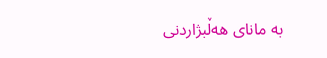بە مانای ھەڵبژاردنی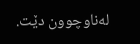لەناوچوون دێت.